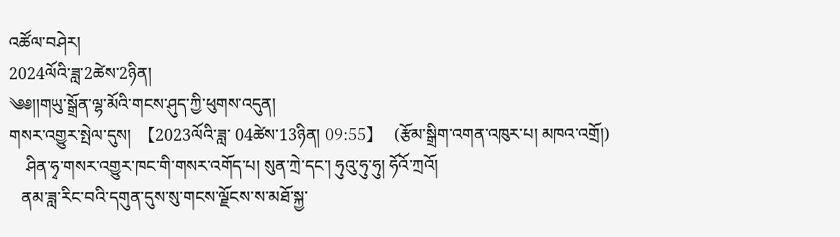འཚོལ་བཤེར།
2024ལོའི་ཟླ་2ཚེས་2ཉིན།
༄༅།།གཡུ་སྒྲོན་ལྷ་མོའི་གངས་ཤུད་ཀྱི་ཕུགས་འདུན།
གསར་འགྱུར་སྤེལ་དུས།  【2023ལོའི་ཟླ་ 04ཚེས་13ཉིན། 09:55】   (རྩོམ་སྒྲིག་འགན་འཁུར་པ། མཁའ་འགྲོ།)
    ཤིན་ཧྭ་གསར་འགྱུར་ཁང་གི་གསར་འགོད་པ། སུན་ཀྲེ་དང་། ཧུའུ་ཧུ་ཧུ། ཧོའོ་ཀྲའོ།
   ནམ་ཟླ་རིང་བའི་དགུན་དུས་སུ་གངས་ལྗོངས་ས་མཐོ་སྐྱ་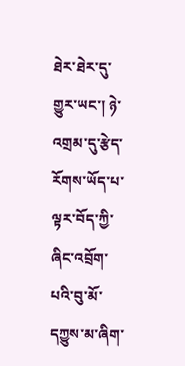ཐེར་ཐེར་དུ་གྱུར་ཡང་། ཉེ་འགྲམ་དུ་རྩེད་རོགས་ཡོད་པ་ལྟར་བོད་ཀྱི་ཞིང་འབྲོག་པའི་བུ་མོ་དཀྱུས་མ་ཞིག་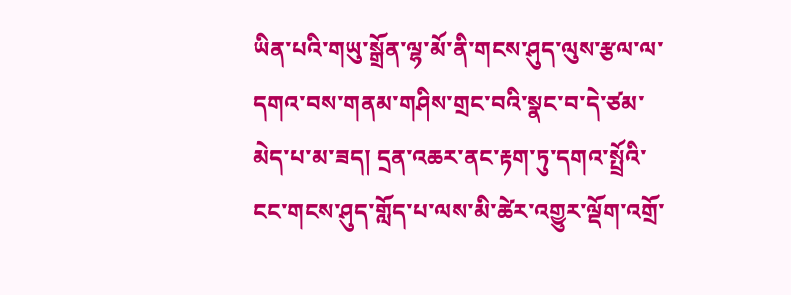ཡིན་པའི་གཡུ་སྒྲོན་ལྷ་མོ་ནི་གངས་ཤུད་ལུས་རྩལ་ལ་དགའ་བས་གནམ་གཤིས་གྲང་བའི་སྣང་བ་དེ་ཙམ་མེད་པ་མ་ཟད། དྲན་འཆར་ནང་རྟག་ཏུ་དགའ་སྤྲོའི་ངང་གངས་ཤུད་གློད་པ་ལས་མི་ཚེར་འགྱུར་ལྡོག་འགྲོ་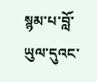སྙམ་པ་བློ་ཡུལ་དུའང་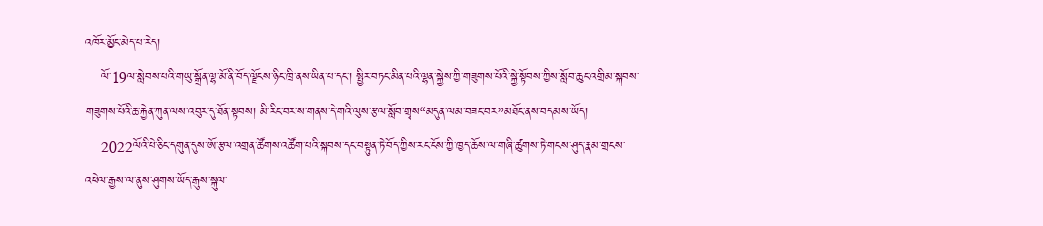འཁོར་མྱོང་མེད་པ་རེད།
    ལོ་19ལ་སླེབས་པའི་གཡུ་སྒྲོན་ལྷ་མོ་ནི་བོད་ལྗོངས་ཉིང་ཁྲི་ནས་ཡིན་པ་དང་། སྤྱིར་བཏང་མིན་པའི་ལྷན་སྐྱེས་ཀྱི་གཟུགས་པོའི་སྐྱེ་སྟོབས་ཀྱིས་སློབ་ཆུང་འགྲིམ་སྐབས་གཟུགས་པོའི་ཆ་རྐྱེན་ཀུན་ལས་འབུར་དུ་ཐོན་སྟབས། མི་རིང་བར་ས་གནས་དེ་གའི་ལུས་རྩལ་སློབ་གྲྭས“མདུན་ལམ་བཟང་བར”མཐོང་ནས་བདམས་ཡོད།
    2022ལོའི་པེ་ཅིང་དགུན་དུས་ཨོ་རྩལ་འགྲན་ཚོགས་འཚོག་པའི་སྐབས་དང་བསྟུན་ཏེ་བོད་ཀྱིས་རང་ངོས་ཀྱི་ཁྱད་ཆོས་ལ་གཞི་ཚུགས་ཏེ་གངས་ཤུད་རྣམ་གྲངས་འཕེལ་རྒྱས་ལ་ནུས་ཤུགས་ཡོད་རྒུས་སྐུལ་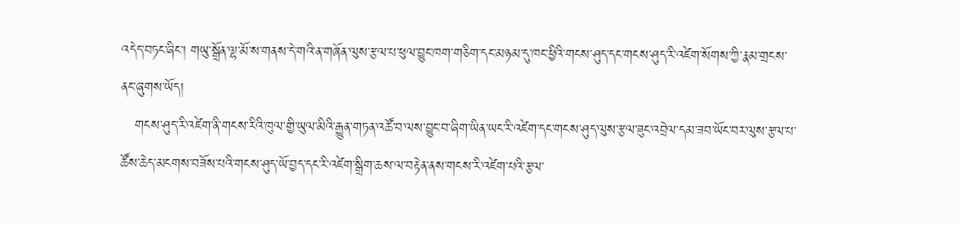འདེད་བཏང་ཞིང་། གཡུ་སྒྲོན་ལྷ་མོ་ས་གནས་དེ་གའི་ན་གཞོན་ལུས་རྩལ་པ་ཕུལ་བྱུང་ཁག་གཅིག་དང་མཉམ་དུ་ཁང་ཕྱིའི་གངས་ཤུད་དང་གངས་ཤུད་རི་འཛེག་སོགས་ཀྱི་རྣམ་གྲངས་ནང་ཞུགས་ཡོད།
   གངས་ཤུད་རི་འཛེག་ནི་གངས་རིའི་ཁུལ་གྱི་ཡུལ་མིའི་རྒྱུན་གཏན་འཚོ་བ་ལས་བྱུང་བ་ཞིག་ཡིན་ཡང་རི་འཛེག་དང་གངས་ཤུད་ལུས་རྩལ་ཟུང་འབྲེལ་དམ་ཟབ་ཡོང་བར་ལུས་རྩལ་པ་ཚོས་ཆེད་མངགས་བཟོས་པའི་གངས་ཤུད་ཡོ་བྱད་དང་རི་འཛེག་སྒྲིག་ཆས་ལ་བརྟེན་ནས་གངས་རི་འཛེག་པའི་རྩལ་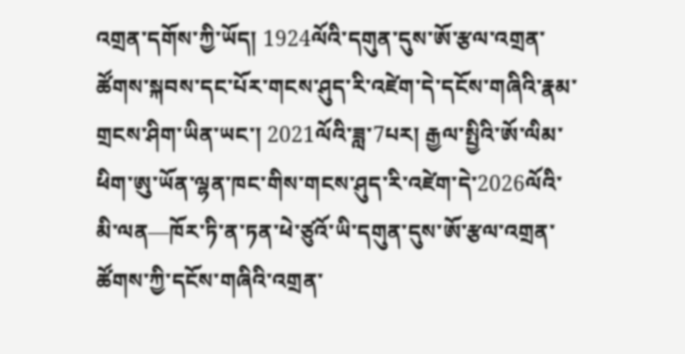འགྲན་དགོས་ཀྱི་ཡོད། 1924ལོའི་དགུན་དུས་ཨོ་རྩལ་འགྲན་ཚོགས་སྐབས་དང་པོར་གངས་ཤུད་རི་འཛེག་དེ་དངོས་གཞིའི་རྣམ་གྲངས་ཤིག་ཡིན་ཡང་། 2021ལོའི་ཟླ་7པར། རྒྱལ་སྤྱིའི་ཨོ་ལིམ་ཕིག་ཨུ་ཡོན་ལྷན་ཁང་གིས་གངས་ཤུད་རི་འཛེག་དེ་2026ལོའི་མི་ལན—ཁོར་ཏི་ན་ཏན་ཕེ་ཙུའོ་ཡི་དགུན་དུས་ཨོ་རྩལ་འགྲན་ཚོགས་ཀྱི་དངོས་གཞིའི་འགྲན་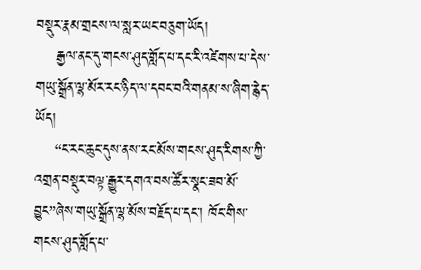བསྡུར་རྣམ་གྲངས་ལ་སླར་ཡང་བཅུག་ཡོད།
    རྒྱལ་ནང་དུ་གངས་ཤུད་གློད་པ་དང་རི་འཛེགས་པ་དེས་གཡུ་སྒྲོན་ལྷ་མོར་རང་ཉིད་ལ་དབང་བའི་གནམ་ས་ཞིག་རྙེད་ཡོད།
    “ང་རང་ཆུང་དུས་ནས་རང་མོས་གངས་ཤུད་རིགས་ཀྱི་འགྲན་བསྡུར་བལྟ་རྒྱུར་དགའ་བས་ཚོར་སྣང་ཟབ་མོ་བྱུང”ཞེས་གཡུ་སྒྲོན་ལྷ་མོས་བརྗོད་པ་དང་། ཁོང་གིས་གངས་ཤུད་གློད་པ་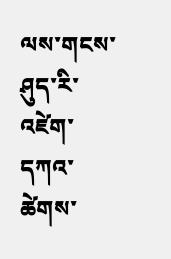ལས་གངས་ཤུད་རི་འཛེག་དཀའ་ཚེགས་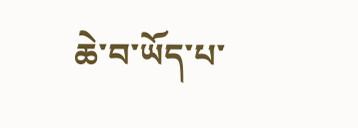ཆེ་བ་ཡོད་པ་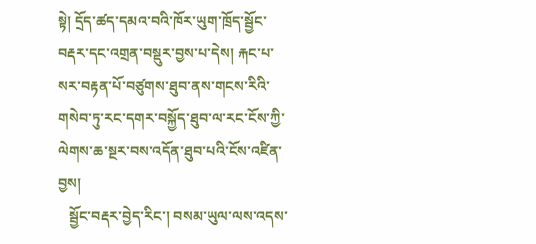སྟེ། དྲོད་ཚད་དམའ་བའི་ཁོར་ཡུག་ཁྲོད་སྦྱོང་བརྡར་དང་འགྲན་བསྡུར་བྱས་པ་དེས། རྐང་པ་སར་བརྟན་པོ་བཙུགས་ཐུབ་ནས་གངས་རིའི་གསེབ་ཏུ་རང་དགར་བསྐྱོད་ཐུབ་ལ་རང་ངོས་ཀྱི་ལེགས་ཆ་སྔར་བས་འདོན་ཐུབ་པའི་ངོས་འཛིན་བྱས།
   སྦྱོང་བརྡར་བྱེད་རིང་། བསམ་ཡུལ་ལས་འདས་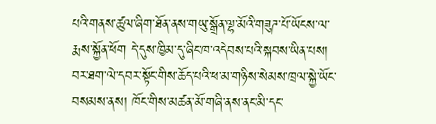པའི་གནས་ཚུལ་ཞིག་ཐོན་ནས་གཡུ་སྒྲོན་ལྷ་མོའི་གཟུཌ་པོ་ཡོངས་ལ་རྨས་སྐྱོན་ཕོག དེ་དུས་ཁྱིམ་དུ་ཞིང་ཁ་འདེབས་པའི་སྐབས་ཡིན་པས། བར་ཐག་ལེ་དབར་སྟོང་གིས་ཆོད་པའི་ཕ་མ་གཉིས་སེམས་ཁྲལ་སྐྱེ་ཡོང་བསམས་ནས། ཁོང་གིས་མཚན་མོ་གཞི་ནས་ནང་མི་དང་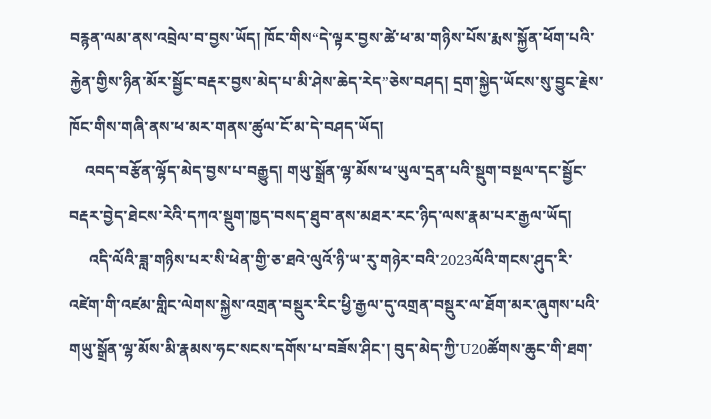བརྙན་ལམ་ནས་འབྲེལ་བ་བྱས་ཡོད། ཁོང་གིས“དེ་ལྟར་བྱས་ཚེ་ཕ་མ་གཉིས་པོས་རྨས་སྐྱོན་ཕོག་པའི་རྐྱེན་གྱིས་ཉིན་མོར་སྦྱོང་བརྡར་བྱས་མེད་པ་མི་ཤེས་ཆེད་རེད”ཅེས་བཤད། དྲག་སྐྱེད་ཡོངས་སུ་བྱུང་རྗེས་ཁོང་གིས་གཞི་ནས་ཕ་མར་གནས་ཚུལ་ངོ་མ་དེ་བཤད་ཡོད།
    འབད་བརྩོན་ལྷོད་མེད་བྱས་པ་བརྒྱུད། གཡུ་སྒྲོན་ལྷ་མོས་ཕ་ཡུལ་དྲན་པའི་སྡུག་བསྔལ་དང་སྦྱོང་བརྡར་བྱེད་ཐེངས་རེའི་དཀའ་སྡུག་ཁྱད་བསད་ཐུབ་ནས་མཐར་རང་ཉིད་ལས་རྣམ་པར་རྒྱལ་ཡོད།
     འདི་ལོའི་ཟླ་གཉིས་པར་སི་ཕེན་གྱི་ཅ་ཐའེ་ལུའོ་ཉི་ཡ་རུ་གཉེར་བའི་2023ལོའི་གངས་ཤུད་རི་འཛེག་གི་འཛམ་གླིང་ལེགས་སྐྱེས་འགྲན་བསྡུར་རིང་ཕྱི་རྒྱལ་དུ་འགྲན་བསྡུར་ལ་ཐོག་མར་ཞུགས་པའི་གཡུ་སྒྲོན་ལྷ་མོས་མི་རྣམས་ཧང་སངས་དགོས་པ་བཟོས་ཤིང་། བུད་མེད་ཀྱི་U20ཚོགས་ཆུང་གི་ཐག་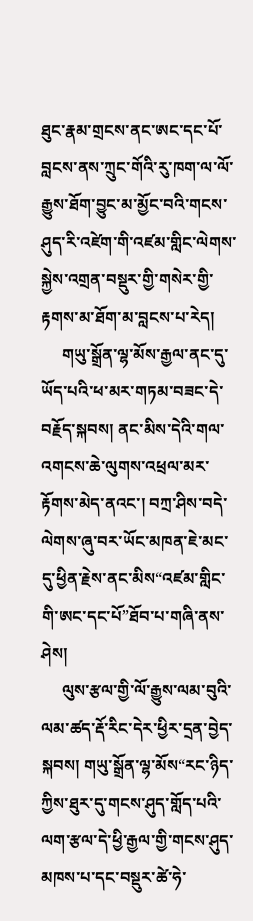ཐུང་རྣམ་གྲངས་ནང་ཨང་དང་པོ་བླངས་ནས་ཀྲུང་གོའི་རུ་ཁག་ལ་ལོ་རྒྱུས་ཐོག་བྱུང་མ་མྱོང་བའི་གངས་ཤུད་རི་འཛེག་གི་འཛམ་གླིང་ལེགས་སྐྱེས་འགྲན་བསྡུར་གྱི་གསེར་གྱི་རྟགས་མ་ཐོག་མ་བླངས་པ་རེད།
     གཡུ་སྒྲོན་ལྷ་མོས་རྒྱལ་ནང་དུ་ཡོད་པའི་ཕ་མར་གཏམ་བཟང་དེ་བརྗོད་སྐབས། ནང་མིས་དེའི་གལ་འགངས་ཆེ་ལུགས་འཕྲལ་མར་རྟོགས་མེད་ནའང་། བཀྲ་ཤིས་བདེ་ལེགས་ཞུ་བར་ཡོང་མཁན་ཇེ་མང་དུ་ཕྱིན་རྗེས་ནང་མིས“འཛམ་གླིང་གི་ཨང་དང་པོ”ཐོབ་པ་གཞི་ནས་ཤེས།
     ལུས་རྩལ་གྱི་ལོ་རྒྱུས་ལམ་བུའི་ལམ་ཚད་རྡོ་རིང་དེར་ཕྱིར་དྲན་བྱེད་སྐབས། གཡུ་སྒྲོན་ལྷ་མོས“རང་ཉིད་ཀྱིས་ཐུར་དུ་གངས་ཤུད་གློད་པའི་ལག་རྩལ་དེ་ཕྱི་རྒྱལ་གྱི་གངས་ཤུད་མཁས་པ་དང་བསྡུར་ཚེ་ཧེ་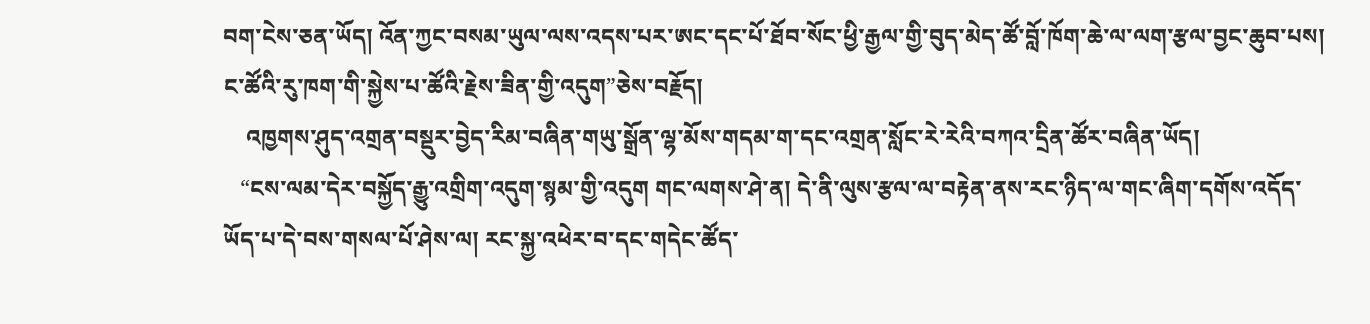བག་ངེས་ཅན་ཡོད། འོན་ཀྱང་བསམ་ཡུལ་ལས་འདས་པར་ཨང་དང་པོ་ཐོབ་སོང་ཕྱི་རྒྱལ་གྱི་བུད་མེད་ཚོ་བློ་ཁོག་ཆེ་ལ་ལག་རྩལ་བྱང་ཆུབ་པས། ང་ཚོའི་རུ་ཁག་གི་སྐྱེས་པ་ཚོའི་རྗེས་ཟིན་གྱི་འདུག”ཅེས་བརྗོད།
    འཁྱགས་ཤུད་འགྲན་བསྡུར་བྱེད་རིམ་བཞིན་གཡུ་སྒྲོན་ལྷ་མོས་གདམ་ག་དང་འགྲན་སློང་རེ་རེའི་བཀའ་དྲིན་ཚོར་བཞིན་ཡོད།
   “ངས་ལམ་དེར་བསྐྱོད་རྒྱུ་འགྲིག་འདུག་སྙམ་གྱི་འདུག གང་ལགས་ཤེ་ན། དེ་ནི་ལུས་རྩལ་ལ་བརྟེན་ནས་རང་ཉིད་ལ་གང་ཞིག་དགོས་འདོད་ཡོད་པ་དེ་བས་གསལ་པོ་ཤེས་ལ། རང་སྐྱ་འཕེར་བ་དང་གདེང་ཚོད་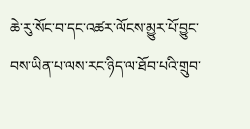ཆེ་རུ་སོང་བ་དང་འཚར་ལོངས་མྱུར་པོ་བྱུང་བས་ཡིན་པ་ལས་རང་ཉིད་ལ་ཐོབ་པའི་གྲུབ་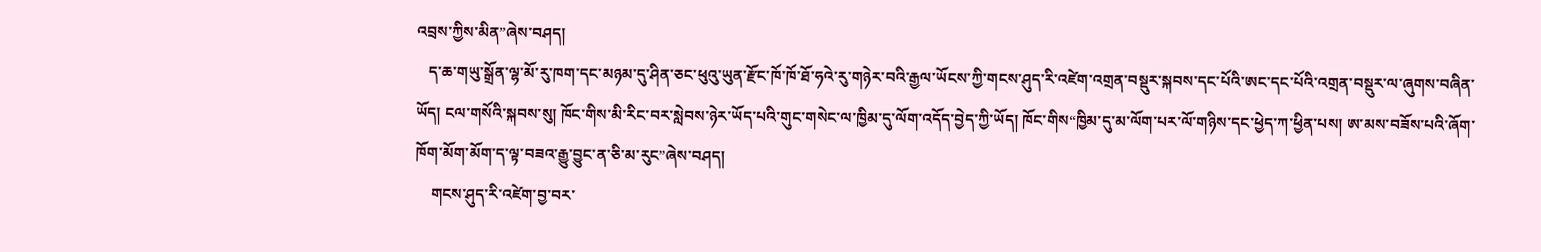འབྲས་ཀྱིས་མིན”ཞེས་བཤད།
   ད་ཆ་གཡུ་སྒྲོན་ལྷ་མོ་རུ་ཁག་དང་མཉམ་དུ་ཤིན་ཅང་ཕུའུ་ཡུན་རྫོང་ཁོ་ཁོ་ཐོ་ཧའེ་རུ་གཉེར་བའི་རྒྱལ་ཡོངས་ཀྱི་གངས་ཤུད་རི་འཛེག་འགྲན་བསྡུར་སྐབས་དང་པོའི་ཨང་དང་པོའི་འགྲན་བསྡུར་ལ་ཞུགས་བཞིན་ཡོད། ངལ་གསོའི་སྐབས་སུ། ཁོང་གིས་མི་རིང་བར་སླེབས་ཉེར་ཡོད་པའི་གུང་གསེང་ལ་ཁྱིམ་དུ་ལོག་འདོད་བྱེད་ཀྱི་ཡོད། ཁོང་གིས“ཁྱིམ་དུ་མ་ལོག་པར་ལོ་གཉིས་དང་ཕྱེད་ཀ་ཕྱིན་པས། ཨ་མས་བཟོས་པའི་ཞོག་ཁོག་མོག་མོག་ད་ལྟ་བཟའ་རྒྱུ་བྱུང་ན་ཅི་མ་རུང”ཞེས་བཤད།
    གངས་ཤུད་རི་འཛེག་བྱ་བར་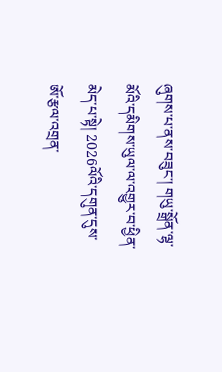ཞུགས་པ་ནས་བཟུང་། གཡུ་སྒྲོན་ལྷ་མོའི་དམིགས་ཡུལ་ལ་འགྱུར་བ་ཕྱིན་མེད་པ་སྟེ། 2026ལོའི་དགུན་དུས་ཨོ་རྩལ་འགྲན་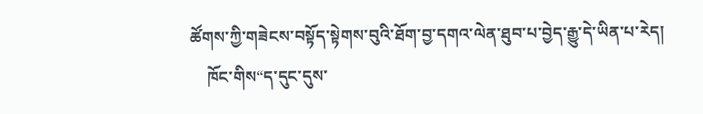ཚོགས་ཀྱི་གཟེངས་བསྟོད་སྟེགས་བུའི་ཐོག་བྱ་དགའ་ལེན་ཐུབ་པ་བྱེད་རྒྱུ་དེ་ཡིན་པ་རེད།
    ཁོང་གིས“ད་དུང་དུས་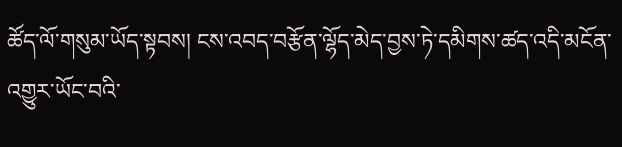ཚོད་ལོ་གསུམ་ཡོད་སྟབས། ངས་འབད་བརྩོན་ལྷོད་མེད་བྱས་ཏེ་དམིགས་ཚད་འདི་མངོན་འགྱུར་ཡོང་བའི་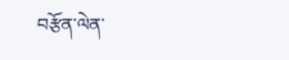བརྩོན་ལེན་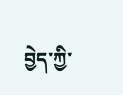བྱེད་ཀྱི་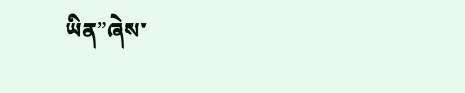ཡིན”ཞེས་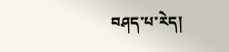བཤད་པ་རེད།